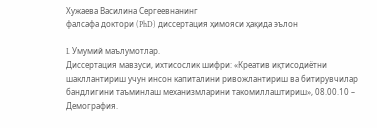Хужаева Василина Сергеевнанинг
фалсафа доктори (PhD) диссертация ҳимояси ҳақида эълон

I. Умумий маълумотлар.
Диссертация мавзуси, ихтисослик шифри: «Креатив иқтисодиётни шакллантириш учун инсон капиталини ривожлантириш ва битирувчилар бандлигини таъминлаш механизмларини такомиллаштириш», 08.00.10 – Демография.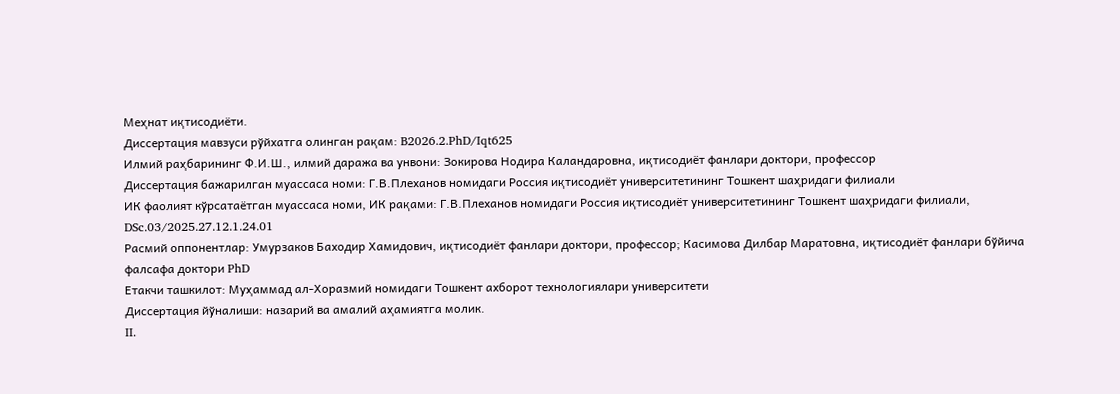Меҳнат иқтисодиёти.
Диссертация мавзуси рўйхатга олинган рақам: B2026.2.PhD/Iqt625
Илмий раҳбарининг Ф.И.Ш., илмий даража ва унвони: Зокирова Нодира Каландаровна, иқтисодиёт фанлари доктори, профессор
Диссертация бажарилган муассаса номи: Г.В.Плеханов номидаги Россия иқтисодиёт университетининг Тошкент шаҳридаги филиали
ИК фаолият кўрсатаётган муассаса номи, ИК рақами: Г.В.Плеханов номидаги Россия иқтисодиёт университетининг Тошкент шаҳридаги филиали, DSc.03/2025.27.12.1.24.01
Расмий оппонентлар: Умурзаков Баходир Хамидович, иқтисодиёт фанлари доктори, профессор; Касимова Дилбар Маратовна, иқтисодиёт фанлари бўйича фалсафа доктори PhD
Етакчи ташкилот: Муҳаммад ал-Хоразмий номидаги Тошкент ахборот технологиялари университети
Диссертация йўналиши: назарий ва амалий аҳамиятга молик.
II.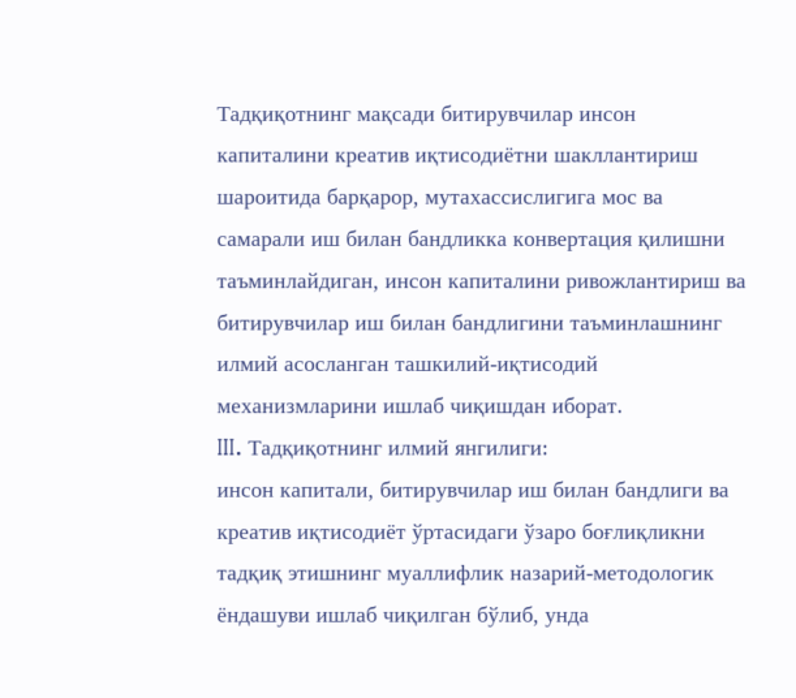Тадқиқотнинг мақсади битирувчилар инсон капиталини креатив иқтисодиётни шакллантириш шароитида барқарор, мутахассислигига мос ва самарали иш билан бандликка конвертация қилишни таъминлайдиган, инсон капиталини ривожлантириш ва битирувчилар иш билан бандлигини таъминлашнинг илмий асосланган ташкилий-иқтисодий механизмларини ишлаб чиқишдан иборат.
III. Тадқиқотнинг илмий янгилиги:
инсон капитали, битирувчилар иш билан бандлиги ва креатив иқтисодиёт ўртасидаги ўзаро боғлиқликни тадқиқ этишнинг муаллифлик назарий-методологик ёндашуви ишлаб чиқилган бўлиб, унда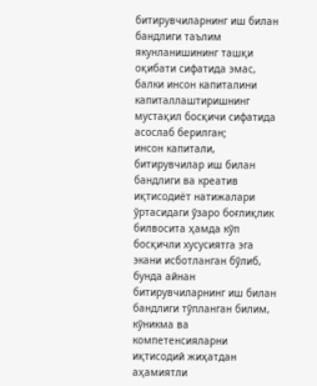битирувчиларнинг иш билан бандлиги таълим якунланишининг ташқи оқибати сифатида эмас, балки инсон капиталини капиталлаштиришнинг мустақил босқичи сифатида асослаб берилган;
инсон капитали, битирувчилар иш билан бандлиги ва креатив иқтисодиёт натижалари ўртасидаги ўзаро боғлиқлик билвосита ҳамда кўп босқичли хусусиятга эга экани исботланган бўлиб, бунда айнан битирувчиларнинг иш билан бандлиги тўпланган билим, кўникма ва компетенсияларни иқтисодий жиҳатдан аҳамиятли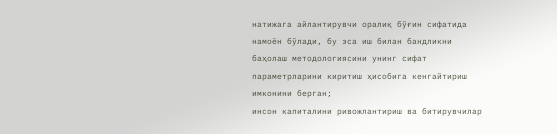натижага айлантирувчи оралиқ бўғин сифатида намоён бўлади, бу эса иш билан бандликни баҳолаш методологиясини унинг сифат параметрларини киритиш ҳисобига кенгайтириш имконини берган;
инсон капиталини ривожлантириш ва битирувчилар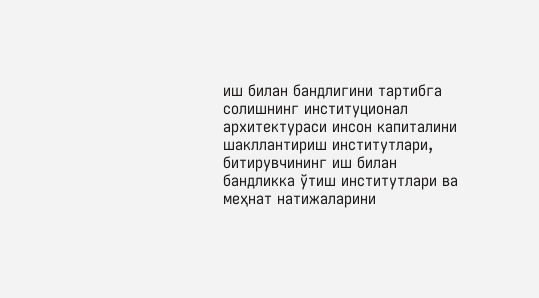иш билан бандлигини тартибга солишнинг институционал архитектураси инсон капиталини шакллантириш институтлари, битирувчининг иш билан бандликка ўтиш институтлари ва меҳнат натижаларини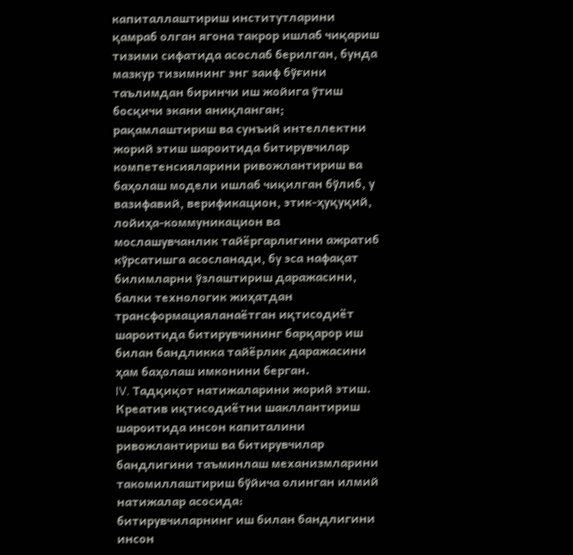капиталлаштириш институтларини қамраб олган ягона такрор ишлаб чиқариш тизими сифатида асослаб берилган, бунда мазкур тизимнинг энг заиф бўғини таълимдан биринчи иш жойига ўтиш босқичи экани аниқланган;
рақамлаштириш ва сунъий интеллектни жорий этиш шароитида битирувчилар компетенсияларини ривожлантириш ва баҳолаш модели ишлаб чиқилган бўлиб, у вазифавий, верификацион, этик-ҳуқуқий, лойиҳа-коммуникацион ва мослашувчанлик тайёргарлигини ажратиб кўрсатишга асосланади, бу эса нафақат билимларни ўзлаштириш даражасини, балки технологик жиҳатдан трансформацияланаётган иқтисодиёт шароитида битирувчининг барқарор иш билан бандликка тайёрлик даражасини ҳам баҳолаш имконини берган.
IV. Тадқиқот натижаларини жорий этиш. Креатив иқтисодиётни шакллантириш шароитида инсон капиталини ривожлантириш ва битирувчилар бандлигини таъминлаш механизмларини такомиллаштириш бўйича олинган илмий натижалар асосида:
битирувчиларнинг иш билан бандлигини инсон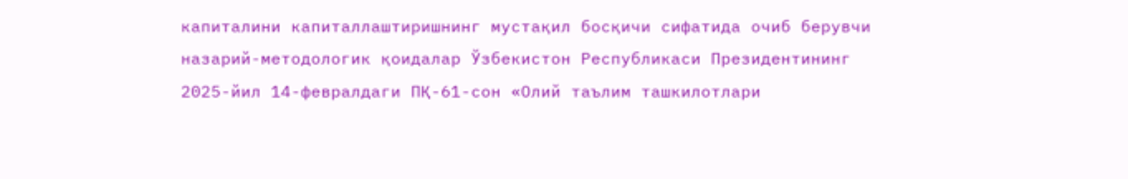капиталини капиталлаштиришнинг мустақил босқичи сифатида очиб берувчи назарий-методологик қоидалар Ўзбекистон Республикаси Президентининг 2025-йил 14-февралдаги ПҚ-61-сон «Олий таълим ташкилотлари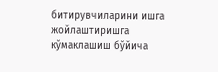битирувчиларини ишга жойлаштиришга кўмаклашиш бўйича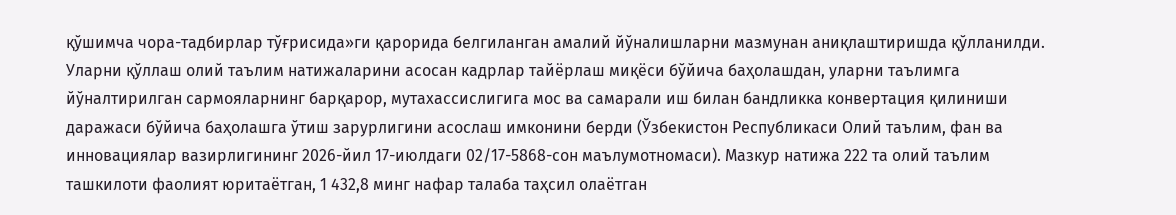қўшимча чора-тадбирлар тўғрисида»ги қарорида белгиланган амалий йўналишларни мазмунан аниқлаштиришда қўлланилди. Уларни қўллаш олий таълим натижаларини асосан кадрлар тайёрлаш миқёси бўйича баҳолашдан, уларни таълимга йўналтирилган сармояларнинг барқарор, мутахассислигига мос ва самарали иш билан бандликка конвертация қилиниши даражаси бўйича баҳолашга ўтиш зарурлигини асослаш имконини берди (Ўзбекистон Республикаси Олий таълим, фан ва инновациялар вазирлигининг 2026-йил 17-июлдаги 02/17-5868-сон маълумотномаси). Мазкур натижа 222 та олий таълим ташкилоти фаолият юритаётган, 1 432,8 минг нафар талаба таҳсил олаётган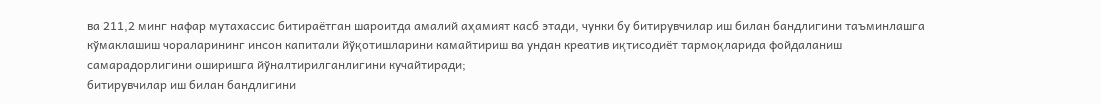ва 211,2 минг нафар мутахассис битираётган шароитда амалий аҳамият касб этади, чунки бу битирувчилар иш билан бандлигини таъминлашга кўмаклашиш чораларининг инсон капитали йўқотишларини камайтириш ва ундан креатив иқтисодиёт тармоқларида фойдаланиш самарадорлигини оширишга йўналтирилганлигини кучайтиради;
битирувчилар иш билан бандлигини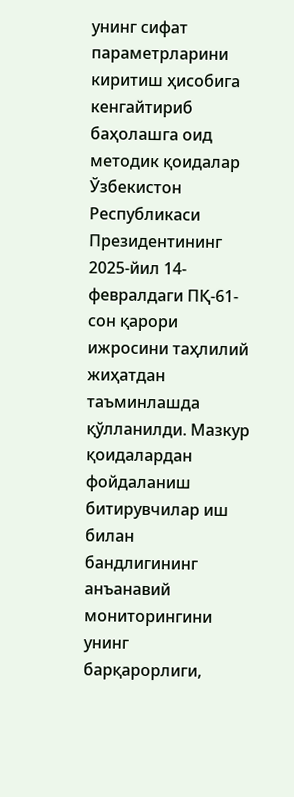унинг сифат параметрларини киритиш ҳисобига кенгайтириб баҳолашга оид методик қоидалар Ўзбекистон Республикаси Президентининг 2025-йил 14-февралдаги ПҚ-61-сон қарори ижросини таҳлилий жиҳатдан таъминлашда қўлланилди. Мазкур қоидалардан фойдаланиш битирувчилар иш билан бандлигининг анъанавий мониторингини унинг барқарорлиги,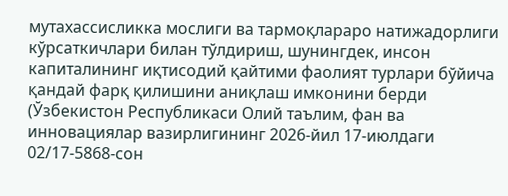мутахассисликка мослиги ва тармоқлараро натижадорлиги кўрсаткичлари билан тўлдириш, шунингдек, инсон капиталининг иқтисодий қайтими фаолият турлари бўйича қандай фарқ қилишини аниқлаш имконини берди (Ўзбекистон Республикаси Олий таълим, фан ва инновациялар вазирлигининг 2026-йил 17-июлдаги 02/17-5868-сон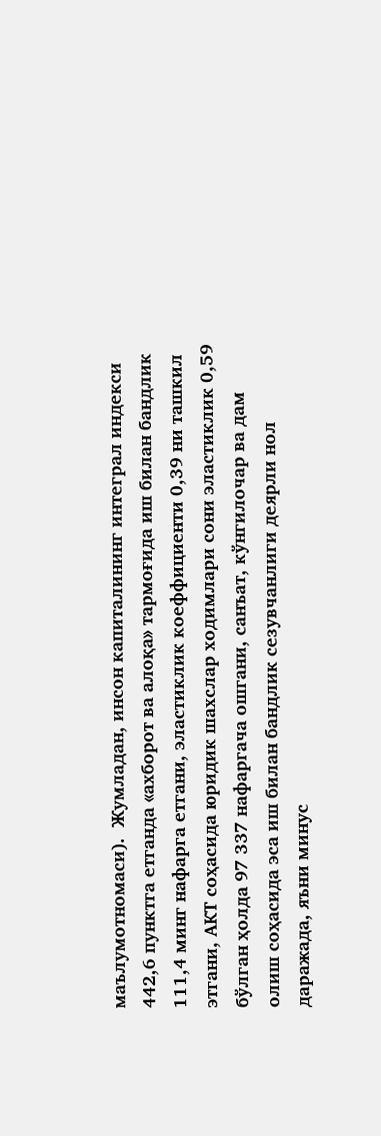маълумотномаси).  Жумладан, инсон капиталининг интеграл индекси 442,6 пунктга етганда «ахборот ва алоқа» тармоғида иш билан бандлик 111,4 минг нафарга етгани, эластиклик коеффициенти 0,39 ни ташкил этгани, АКТ соҳасида юридик шахслар ходимлари сони эластиклик 0,59 бўлган ҳолда 97 337 нафаргача ошгани, санъат, кўнгилочар ва дам олиш соҳасида эса иш билан бандлик сезувчанлиги деярли нол даражада, яъни минус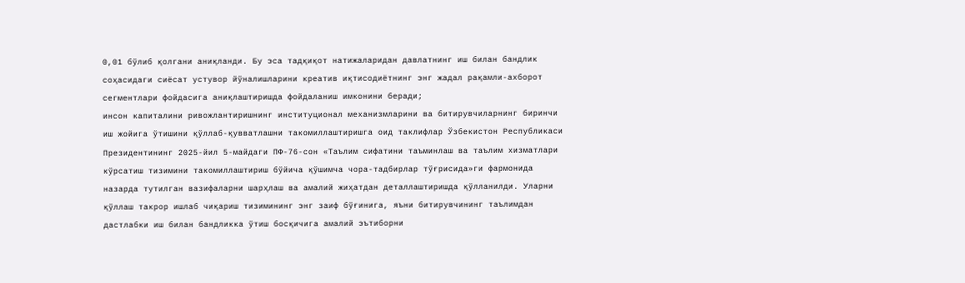0,01 бўлиб қолгани аниқланди. Бу эса тадқиқот натижаларидан давлатнинг иш билан бандлик соҳасидаги сиёсат устувор йўналишларини креатив иқтисодиётнинг энг жадал рақамли-ахборот сегментлари фойдасига аниқлаштиришда фойдаланиш имконини беради;
инсон капиталини ривожлантиришнинг институционал механизмларини ва битирувчиларнинг биринчи иш жойига ўтишини қўллаб-қувватлашни такомиллаштиришга оид таклифлар Ўзбекистон Республикаси Президентининг 2025-йил 5-майдаги ПФ-76-сон «Таълим сифатини таъминлаш ва таълим хизматлари кўрсатиш тизимини такомиллаштириш бўйича қўшимча чора-тадбирлар тўғрисида»ги фармонида назарда тутилган вазифаларни шарҳлаш ва амалий жиҳатдан деталлаштиришда қўлланилди. Уларни қўллаш такрор ишлаб чиқариш тизимининг энг заиф бўғинига, яъни битирувчининг таълимдан дастлабки иш билан бандликка ўтиш босқичига амалий эътиборни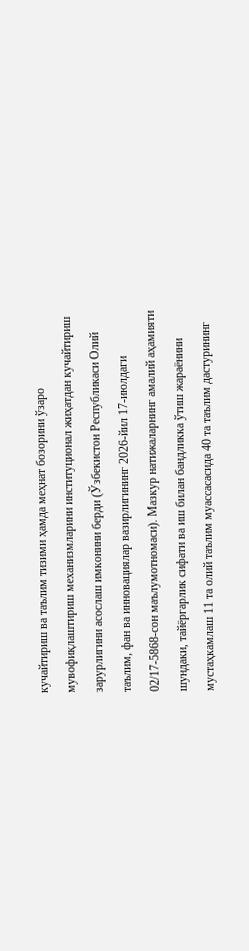кучайтириш ва таълим тизими ҳамда меҳнат бозорини ўзаро мувофиқлаштириш механизмларини институционал жиҳатдан кучайтириш зарурлигини асослаш имконини берди (Ўзбекистон Республикаси Олий таълим, фан ва инновациялар вазирлигининг 2026-йил 17-июлдаги 02/17-5868-сон маълумотномаси). Мазкур натижаларнинг амалий аҳамияти шундаки, тайёргарлик сифати ва иш билан бандликка ўтиш жараёнини мустаҳкамлаш 11 та олий таълим муассасасида 40 та таълим дастурининг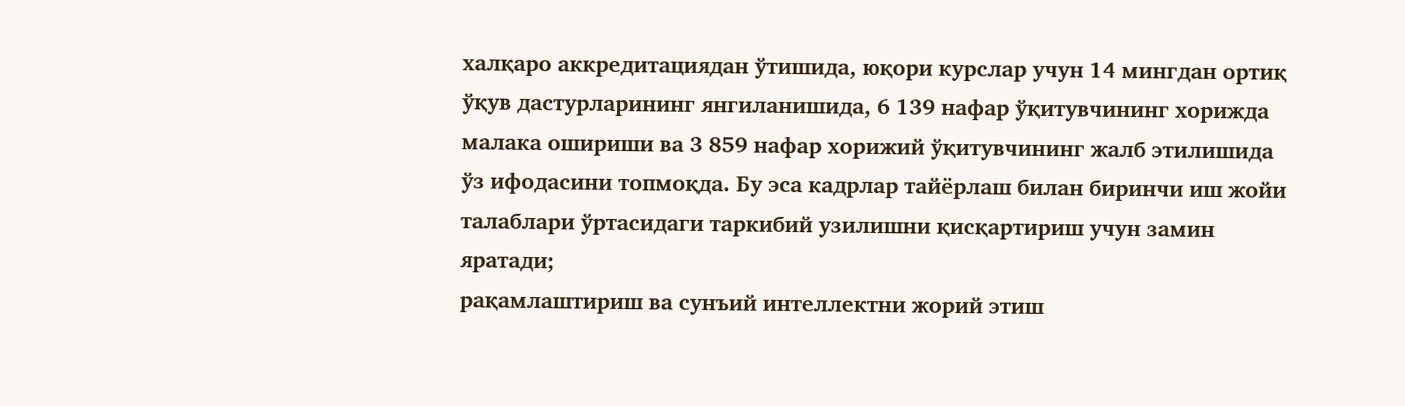халқаро аккредитациядан ўтишида, юқори курслар учун 14 мингдан ортиқ ўқув дастурларининг янгиланишида, 6 139 нафар ўқитувчининг хорижда малака ошириши ва 3 859 нафар хорижий ўқитувчининг жалб этилишида ўз ифодасини топмоқда. Бу эса кадрлар тайёрлаш билан биринчи иш жойи талаблари ўртасидаги таркибий узилишни қисқартириш учун замин яратади;
рақамлаштириш ва сунъий интеллектни жорий этиш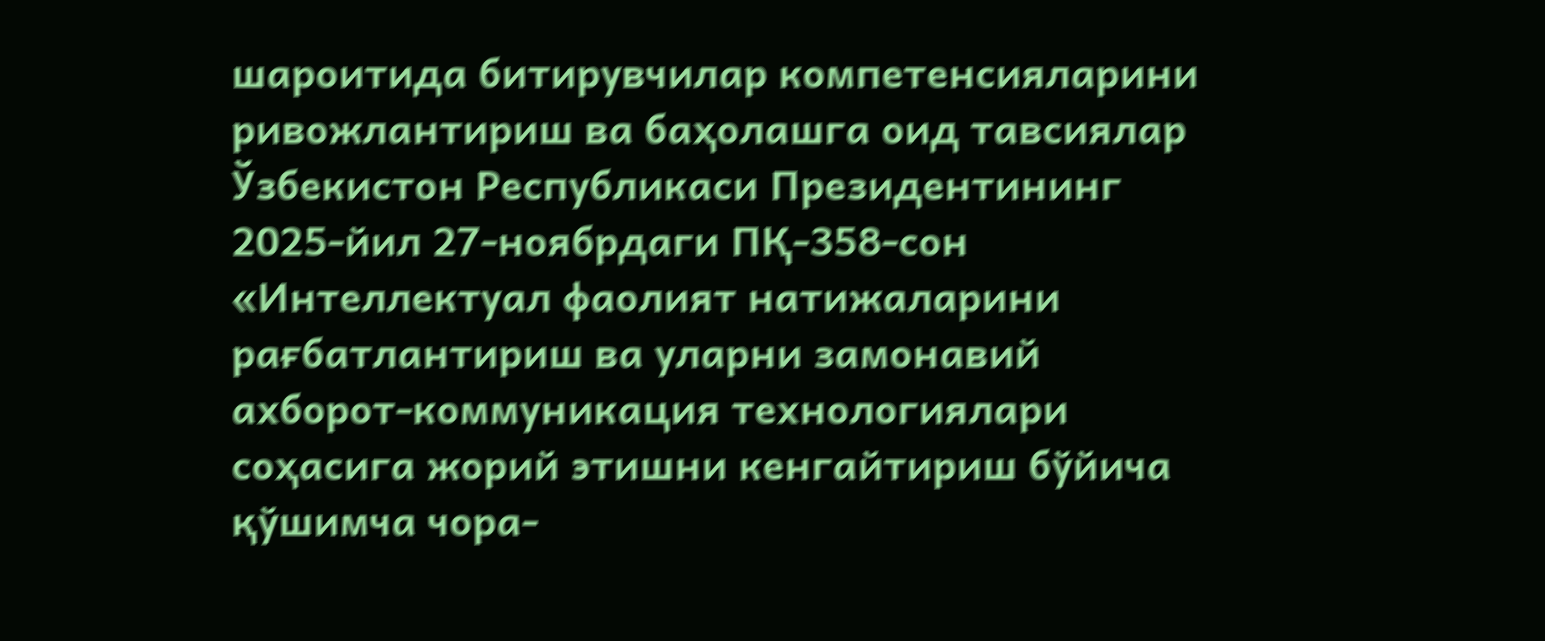шароитида битирувчилар компетенсияларини ривожлантириш ва баҳолашга оид тавсиялар Ўзбекистон Республикаси Президентининг 2025-йил 27-ноябрдаги ПҚ-358-сон «Интеллектуал фаолият натижаларини рағбатлантириш ва уларни замонавий ахборот-коммуникация технологиялари соҳасига жорий этишни кенгайтириш бўйича қўшимча чора-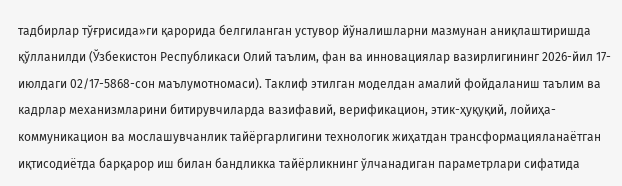тадбирлар тўғрисида»ги қарорида белгиланган устувор йўналишларни мазмунан аниқлаштиришда қўлланилди (Ўзбекистон Республикаси Олий таълим, фан ва инновациялар вазирлигининг 2026-йил 17-июлдаги 02/17-5868-сон маълумотномаси). Таклиф этилган моделдан амалий фойдаланиш таълим ва кадрлар механизмларини битирувчиларда вазифавий, верификацион, этик-ҳуқуқий, лойиҳа-коммуникацион ва мослашувчанлик тайёргарлигини технологик жиҳатдан трансформацияланаётган иқтисодиётда барқарор иш билан бандликка тайёрликнинг ўлчанадиган параметрлари сифатида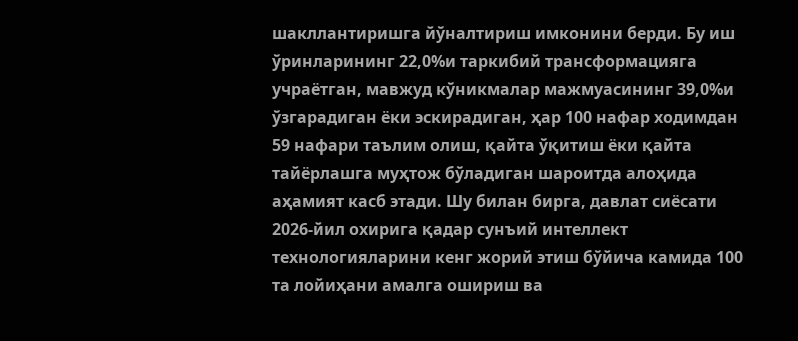шакллантиришга йўналтириш имконини берди. Бу иш ўринларининг 22,0%и таркибий трансформацияга учраётган, мавжуд кўникмалар мажмуасининг 39,0%и ўзгарадиган ёки эскирадиган, ҳар 100 нафар ходимдан 59 нафари таълим олиш, қайта ўқитиш ёки қайта тайёрлашга муҳтож бўладиган шароитда алоҳида аҳамият касб этади. Шу билан бирга, давлат сиёсати 2026-йил охирига қадар сунъий интеллект технологияларини кенг жорий этиш бўйича камида 100 та лойиҳани амалга ошириш ва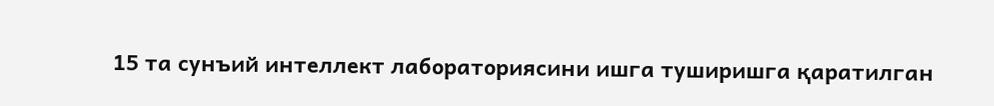15 та сунъий интеллект лабораториясини ишга туширишга қаратилган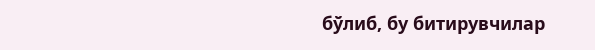бўлиб, бу битирувчилар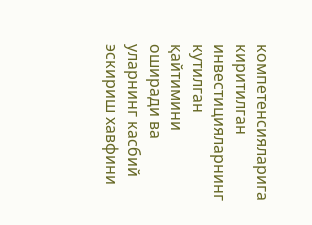компетенсияларига киритилган инвестицияларнинг кутилган қайтимини оширади ва уларнинг касбий эскириш хавфини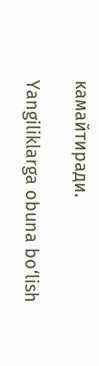камайтиради.

Yangiliklarga obuna bo‘lish